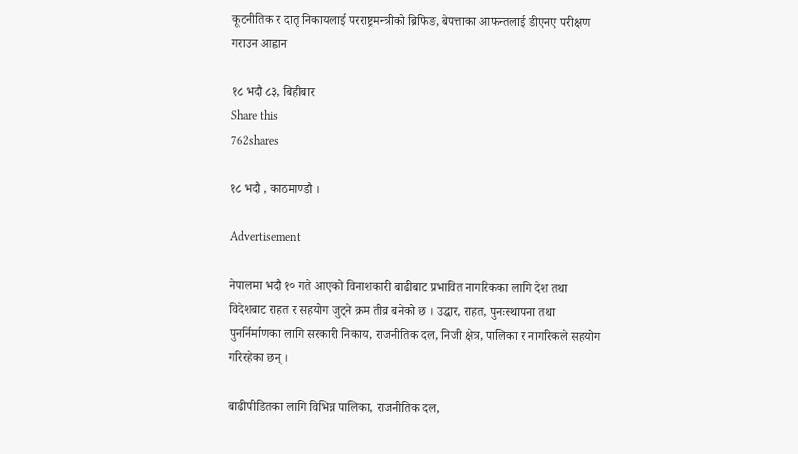कूटनीतिक र दातृ निकायलाई परराष्ट्रमन्त्रीको ब्रिफिङ, बेपत्ताका आफन्तलाई डीएनए परीक्षण गराउन आह्वान

१८ भदौ ८३, बिहीबार
Share this
762shares

१८ भदौ , काठमाण्डौ ।

Advertisement

नेपालमा भदौ १० गते आएको विनाशकारी बाढीबाट प्रभावित नागरिकका लागि देश तथा विदेशबाट राहत र सहयोग जुट्ने क्रम तीव्र बनेको छ । उद्धार, राहत, पुनःस्थापना तथा पुनर्निर्माणका लागि सरकारी निकाय, राजनीतिक दल, निजी क्षेत्र, पालिका र नागरिकले सहयोग गरिरहेका छन् ।

बाढीपीडितका लागि विभिन्न पालिका, राजनीतिक दल,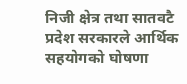निजी क्षेत्र तथा सातवटै प्रदेश सरकारले आर्थिक सहयोगको घोषणा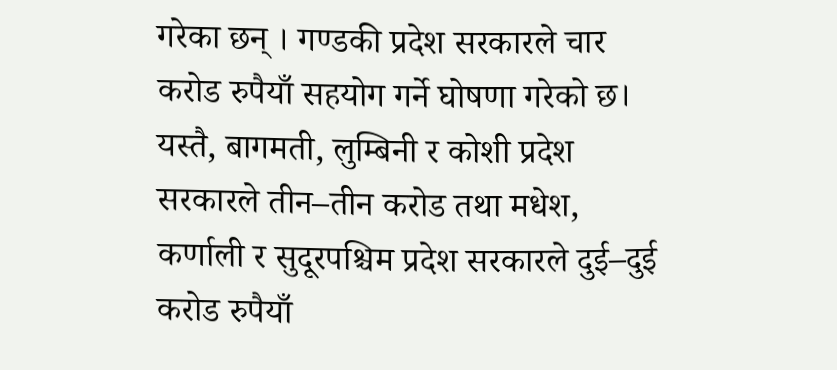गरेका छन् । गण्डकी प्रदेश सरकारले चार करोड रुपैयाँ सहयोग गर्ने घोषणा गरेको छ। यस्तै, बागमती, लुम्बिनी र कोशी प्रदेश सरकारले तीन–तीन करोड तथा मधेश, कर्णाली र सुदूरपश्चिम प्रदेश सरकारले दुई–दुई करोड रुपैयाँ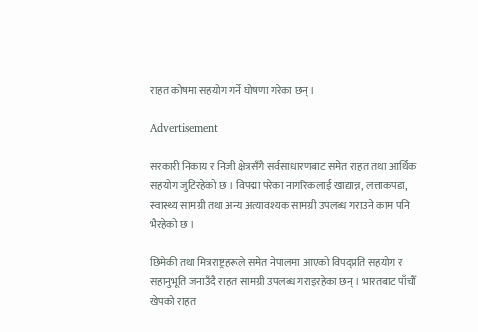राहत कोषमा सहयोग गर्ने घोषणा गरेका छन् ।

Advertisement

सरकारी निकाय र निजी क्षेत्रसँगै सर्वसाधारणबाट समेत राहत तथा आर्थिक सहयोग जुटिरहेको छ । विपद्मा परेका नागरिकलाई खाद्यान्न, लत्ताकपडा, स्वास्थ्य सामग्री तथा अन्य अत्यावश्यक सामग्री उपलब्ध गराउने काम पनि भैरहेको छ ।

छिमेकी तथा मित्रराष्ट्रहरूले समेत नेपालमा आएको विपद्प्रति सहयोग र सहानुभूति जनाउँदै राहत सामग्री उपलब्ध गराइरहेका छन् । भारतबाट पाँचौँ खेपको राहत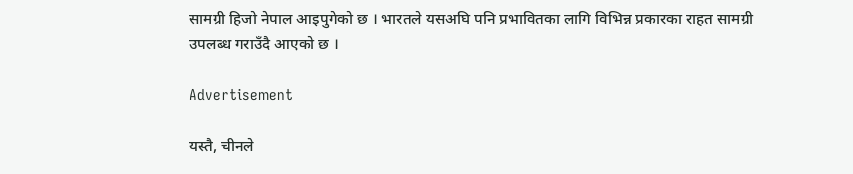सामग्री हिजो नेपाल आइपुगेको छ । भारतले यसअघि पनि प्रभावितका लागि विभिन्न प्रकारका राहत सामग्री उपलब्ध गराउँदै आएको छ ।

Advertisement

यस्तै, चीनले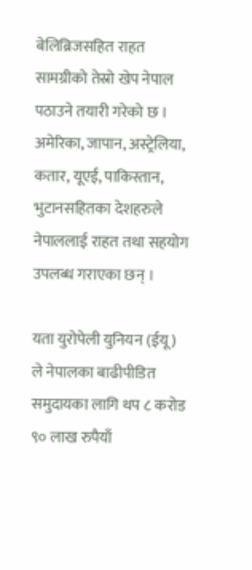बेलिब्रिजसहित राहत सामग्रीको तेस्रो खेप नेपाल पठाउने तयारी गरेको छ । अमेरिका, जापान, अस्ट्रेलिया, कतार, यूएई, पाकिस्तान, भुटानसहितका देशहरुले नेपाललाई राहत तथा सहयोग उपलब्ध गराएका छन् ।

यता युरोपेली युनियन (ईयू) ले नेपालका बाढीपीडित समुदायका लागि थप ८ करोड ९० लाख रुपैयाँ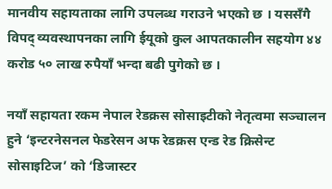मानवीय सहायताका लागि उपलब्ध गराउने भएको छ । यससँगै विपद् व्यवस्थापनका लागि ईयूको कुल आपतकालीन सहयोग ४४ करोड ५० लाख रुपैयाँ भन्दा बढी पुगेको छ ।

नयाँ सहायता रकम नेपाल रेडक्रस सोसाइटीको नेतृत्वमा सञ्चालन हुने ‘इन्टरनेसनल फेडरेसन अफ रेडक्रस एन्ड रेड क्रिसेन्ट सोसाइटिज’ को ‘डिजास्टर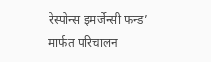रेस्पोन्स इमर्जेन्सी फन्ड’ मार्फत परिचालन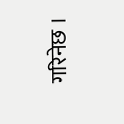गरिनेछ ।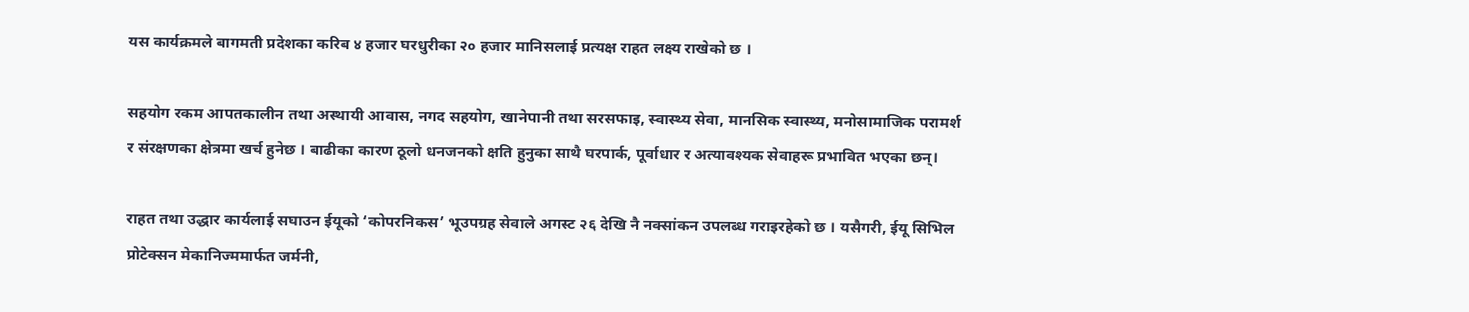यस कार्यक्रमले बागमती प्रदेशका करिब ४ हजार घरधुरीका २० हजार मानिसलाई प्रत्यक्ष राहत लक्ष्य राखेको छ ।

सहयोग रकम आपतकालीन तथा अस्थायी आवास, नगद सहयोग, खानेपानी तथा सरसफाइ, स्वास्थ्य सेवा, मानसिक स्वास्थ्य, मनोसामाजिक परामर्श र संरक्षणका क्षेत्रमा खर्च हुनेछ । बाढीका कारण ठूलो धनजनको क्षति हुनुका साथै घरपार्क, पूर्वाधार र अत्यावश्यक सेवाहरू प्रभावित भएका छन्।

राहत तथा उद्धार कार्यलाई सघाउन ईयूको ‘कोपरनिकस’ भूउपग्रह सेवाले अगस्ट २६ देखि नै नक्सांकन उपलब्ध गराइरहेको छ । यसैगरी, ईयू सिभिल प्रोटेक्सन मेकानिज्ममार्फत जर्मनी,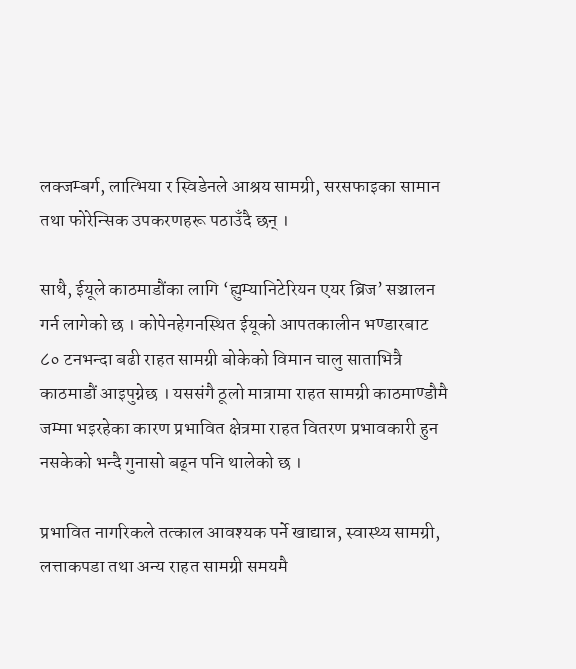लक्जम्बर्ग, लात्भिया र स्विडेनले आश्रय सामग्री, सरसफाइका सामान तथा फोरेन्सिक उपकरणहरू पठाउँदै छन् ।

साथै, ईयूले काठमाडौंका लागि ‘ह्युम्यानिटेरियन एयर ब्रिज’ सञ्चालन गर्न लागेको छ । कोपेनहेगनस्थित ईयूको आपतकालीन भण्डारबाट ८० टनभन्दा बढी राहत सामग्री बोकेको विमान चालु साताभित्रै काठमाडौं आइपुग्नेछ । यससंगै ठूलो मात्रामा राहत सामग्री काठमाण्डौमै जम्मा भइरहेका कारण प्रभावित क्षेत्रमा राहत वितरण प्रभावकारी हुन नसकेको भन्दै गुनासो बढ्न पनि थालेको छ ।

प्रभावित नागरिकले तत्काल आवश्यक पर्ने खाद्यान्न, स्वास्थ्य सामग्री, लत्ताकपडा तथा अन्य राहत सामग्री समयमै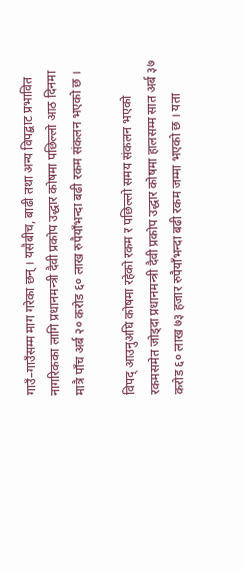गाउँ–गाउँसम्म माग गरेका छन् । यसैबीच, बाढी तथा अन्य विपद्बाट प्रभावित नागरिकका लागि प्रधानमन्त्री दैवी प्रकोप उद्धार कोषमा पछिल्लो आठ दिनमा मात्रै पाँच अर्ब २० करोड ६० लाख रुपैयाँभन्दा बढी रकम संकलन भएको छ ।

विपद् आउनुअघि कोषमा रहेको रकम र पछिल्लो समय संकलन भएको रकमसमेत जोड्दा प्रधानमन्त्री दैवी प्रकोप उद्धार कोषमा हालसम्म सात अर्ब ३७ करोड ६० लाख ७३ हजार रुपैयाँभन्दा बढी रकम जम्मा भएको छ । यता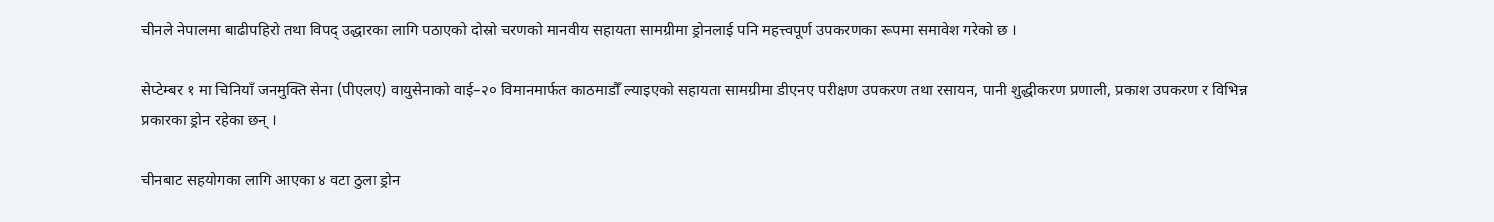चीनले नेपालमा बाढीपहिरो तथा विपद् उद्धारका लागि पठाएको दोस्रो चरणको मानवीय सहायता सामग्रीमा ड्रोनलाई पनि महत्त्वपूर्ण उपकरणका रूपमा समावेश गरेको छ ।

सेप्टेम्बर १ मा चिनियाँ जनमुक्ति सेना (पीएलए) वायुसेनाको वाई–२० विमानमार्फत काठमाडौँ ल्याइएको सहायता सामग्रीमा डीएनए परीक्षण उपकरण तथा रसायन, पानी शुद्धीकरण प्रणाली, प्रकाश उपकरण र विभिन्न प्रकारका ड्रोन रहेका छन् ।

चीनबाट सहयोगका लागि आएका ४ वटा ठुला ड्रोन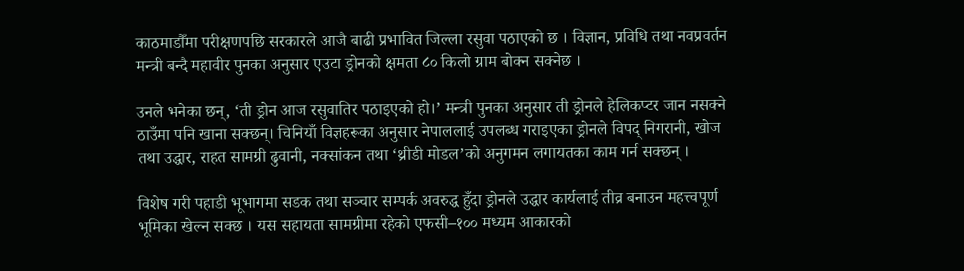काठमाडौँमा परीक्षणपछि सरकारले आजै बाढी प्रभावित जिल्ला रसुवा पठाएको छ । विज्ञान, प्रविधि तथा नवप्रवर्तन मन्त्री बन्दै महावीर पुनका अनुसार एउटा ड्रोनको क्षमता ८० किलो ग्राम बोक्न सक्नेछ ।

उनले भनेका छन्, ‘ती ड्रोन आज रसुवातिर पठाइएको हो।’ मन्त्री पुनका अनुसार ती ड्रोनले हेलिकप्टर जान नसक्ने ठाउँमा पनि खाना सक्छन्। चिनियाँ विज्ञहरूका अनुसार नेपाललाई उपलब्ध गराइएका ड्रोनले विपद् निगरानी, खोज तथा उद्धार, राहत सामग्री ढुवानी, नक्सांकन तथा ‘थ्रीडी मोडल’को अनुगमन लगायतका काम गर्न सक्छन् ।

विशेष गरी पहाडी भूभागमा सडक तथा सञ्चार सम्पर्क अवरुद्ध हुँदा ड्रोनले उद्धार कार्यलाई तीव्र बनाउन महत्त्वपूर्ण भूमिका खेल्न सक्छ । यस सहायता सामग्रीमा रहेको एफसी–१०० मध्यम आकारको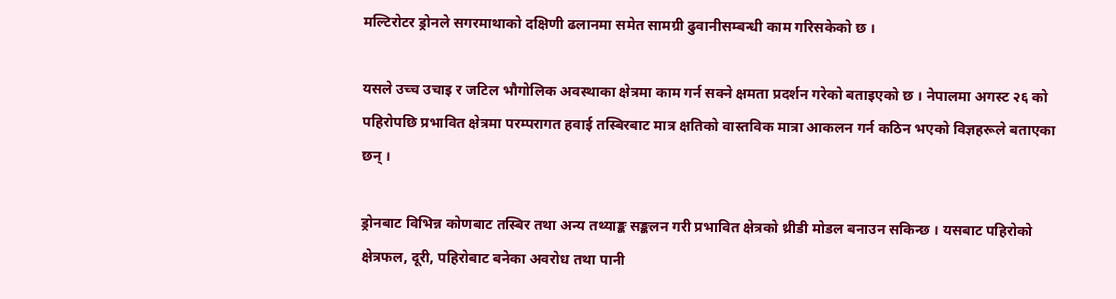मल्टिरोटर ड्रोनले सगरमाथाको दक्षिणी ढलानमा समेत सामग्री ढुवानीसम्बन्धी काम गरिसकेको छ ।

यसले उच्च उचाइ र जटिल भौगोलिक अवस्थाका क्षेत्रमा काम गर्न सक्ने क्षमता प्रदर्शन गरेको बताइएको छ । नेपालमा अगस्ट २६ को पहिरोपछि प्रभावित क्षेत्रमा परम्परागत हवाई तस्बिरबाट मात्र क्षतिको वास्तविक मात्रा आकलन गर्न कठिन भएको विज्ञहरूले बताएका छन् ।

ड्रोनबाट विभिन्न कोणबाट तस्बिर तथा अन्य तथ्याङ्क सङ्कलन गरी प्रभावित क्षेत्रको थ्रीडी मोडल बनाउन सकिन्छ । यसबाट पहिरोको क्षेत्रफल, दूरी, पहिरोबाट बनेका अवरोध तथा पानी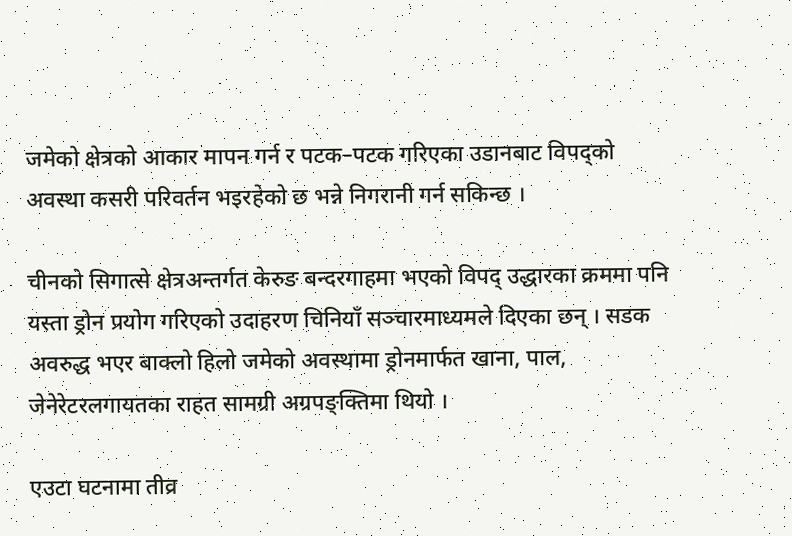जमेको क्षेत्रको आकार मापन गर्न र पटक–पटक गरिएका उडानबाट विपद्को अवस्था कसरी परिवर्तन भइरहेको छ भन्ने निगरानी गर्न सकिन्छ ।

चीनको सिगात्से क्षेत्रअन्तर्गत केरुङ बन्दरगाहमा भएको विपद् उद्धारका क्रममा पनि यस्ता ड्रोन प्रयोग गरिएको उदाहरण चिनियाँ सञ्चारमाध्यमले दिएका छन् । सडक अवरुद्ध भएर बाक्लो हिलो जमेको अवस्थामा ड्रोनमार्फत खाना, पाल, जेनेरेटरलगायतका राहत सामग्री अग्रपङ्क्तिमा थियो ।

एउटा घटनामा तीव्र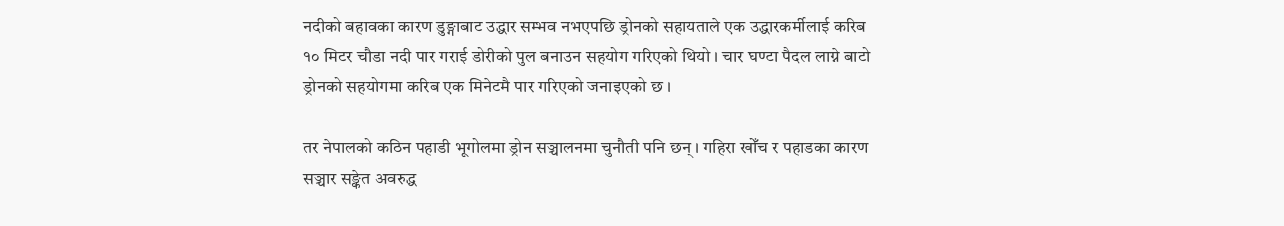नदीको बहावका कारण डुङ्गाबाट उद्धार सम्भव नभएपछि ड्रोनको सहायताले एक उद्धारकर्मीलाई करिब १० मिटर चौडा नदी पार गराई डोरीको पुल बनाउन सहयोग गरिएको थियो । चार घण्टा पैदल लाग्ने बाटो ड्रोनको सहयोगमा करिब एक मिनेटमै पार गरिएको जनाइएको छ ।

तर नेपालको कठिन पहाडी भूगोलमा ड्रोन सञ्चालनमा चुनौती पनि छन् । गहिरा खोँच र पहाडका कारण सञ्चार सङ्केत अवरुद्ध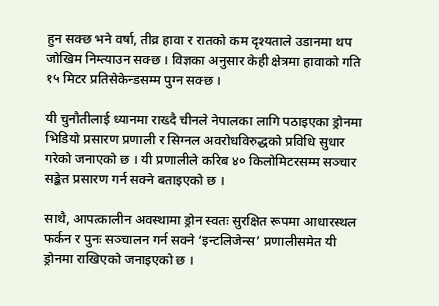हुन सक्छ भने वर्षा, तीव्र हावा र रातको कम दृश्यताले उडानमा थप जोखिम निम्त्याउन सक्छ । विज्ञका अनुसार केही क्षेत्रमा हावाको गति १५ मिटर प्रतिसेकेन्डसम्म पुग्न सक्छ ।

यी चुनौतीलाई ध्यानमा राख्दै चीनले नेपालका लागि पठाइएका ड्रोनमा भिडियो प्रसारण प्रणाली र सिग्नल अवरोधविरुद्धको प्रविधि सुधार गरेको जनाएको छ । यी प्रणालीले करिब ४० किलोमिटरसम्म सञ्चार सङ्केत प्रसारण गर्न सक्ने बताइएको छ ।

साथै, आपत्कालीन अवस्थामा ड्रोन स्वतः सुरक्षित रूपमा आधारस्थल फर्कन र पुनः सञ्चालन गर्न सक्ने ‘इन्टलिजेन्स’ प्रणालीसमेत यी ड्रोनमा राखिएको जनाइएको छ ।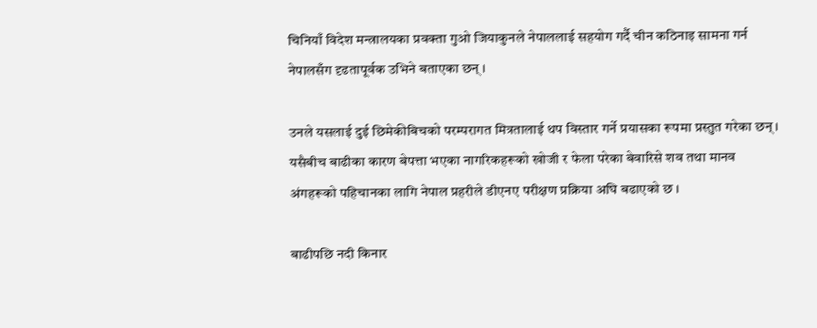चिनियाँ विदेश मन्त्रालयका प्रवक्ता गुओ जियाकुनले नेपाललाई सहयोग गर्दै चीन कठिनाइ सामना गर्न नेपालसँग दृढतापूर्वक उभिने बताएका छन् ।

उनले यसलाई दुई छिमेकीबिचको परम्परागत मित्रतालाई थप विस्तार गर्ने प्रयासका रूपमा प्रस्तुत गरेका छन् । यसैबीच बाढीका कारण बेपत्ता भएका नागरिकहरूको खोजी र फेला परेका बेवारिसे शव तथा मानव अंगहरूको पहिचानका लागि नेपाल प्रहरीले डीएनए परीक्षण प्रक्रिया अघि बढाएको छ ।

बाढीपछि नदी किनार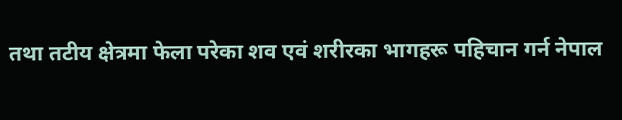तथा तटीय क्षेत्रमा फेला परेका शव एवं शरीरका भागहरू पहिचान गर्न नेपाल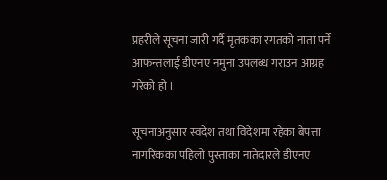प्रहरीले सूचना जारी गर्दै मृतकका रगतको नाता पर्ने आफन्तलाई डीएनए नमुना उपलब्ध गराउन आग्रह गरेको हो ।

सूचनाअनुसार स्वदेश तथा विदेशमा रहेका बेपत्ता नागरिकका पहिलो पुस्ताका नातेदारले डीएनए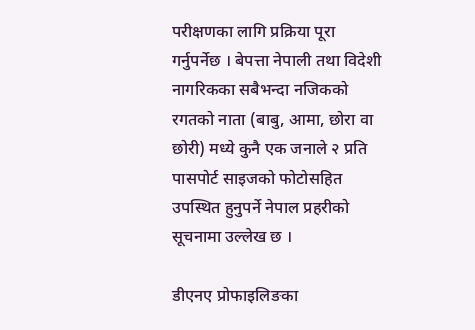परीक्षणका लागि प्रक्रिया पूरा गर्नुपर्नेछ । बेपत्ता नेपाली तथा विदेशी नागरिकका सबैभन्दा नजिकको रगतको नाता (बाबु, आमा, छोरा वा छोरी) मध्ये कुनै एक जनाले २ प्रति पासपोर्ट साइजको फोटोसहित उपस्थित हुनुपर्ने नेपाल प्रहरीको सूचनामा उल्लेख छ ।

डीएनए प्रोफाइलिङका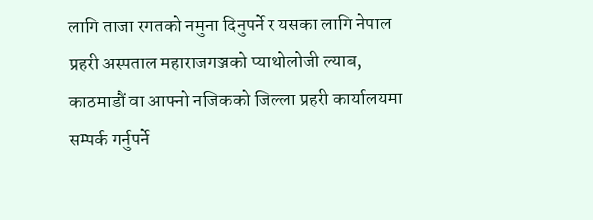लागि ताजा रगतको नमुना दिनुपर्ने र यसका लागि नेपाल प्रहरी अस्पताल महाराजगञ्जको प्याथोलोजी ल्याब, काठमाडौं वा आफ्नो नजिकको जिल्ला प्रहरी कार्यालयमा सम्पर्क गर्नुपर्ने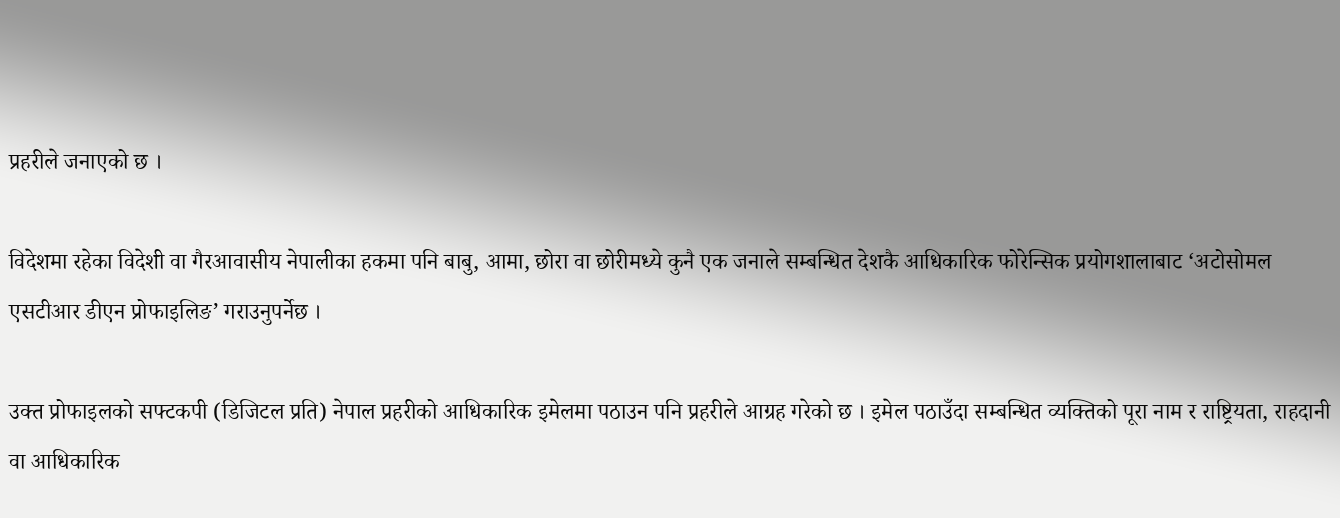प्रहरीले जनाएको छ ।

विदेशमा रहेका विदेशी वा गैरआवासीय नेपालीका हकमा पनि बाबु, आमा, छोरा वा छोरीमध्ये कुनै एक जनाले सम्बन्धित देशकै आधिकारिक फोरेन्सिक प्रयोगशालाबाट ‘अटोसोमल एसटीआर डीएन प्रोफाइलिङ’ गराउनुपर्नेछ ।

उक्त प्रोफाइलको सफ्टकपी (डिजिटल प्रति) नेपाल प्रहरीको आधिकारिक इमेलमा पठाउन पनि प्रहरीले आग्रह गरेको छ । इमेल पठाउँदा सम्बन्धित व्यक्तिको पूरा नाम र राष्ट्रियता, राहदानी वा आधिकारिक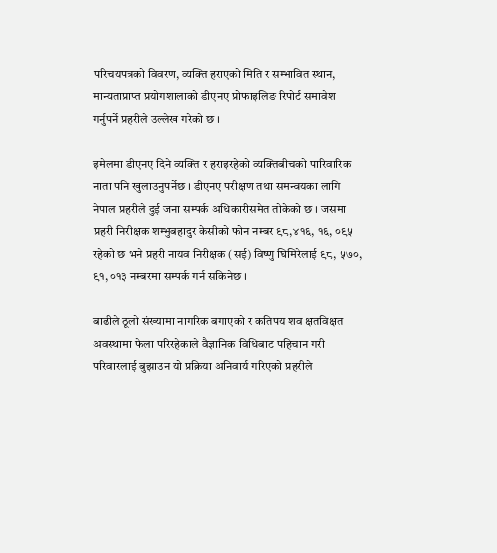परिचयपत्रको विवरण, व्यक्ति हराएको मिति र सम्भावित स्थान, मान्यताप्राप्त प्रयोगशालाको डीएनए प्रोफाइलिङ रिपोर्ट समावेश गर्नुपर्ने प्रहरीले उल्लेख गरेको छ ।

इमेलमा डीएनए दिने व्यक्ति र हराइरहेको व्यक्तिबीचको पारिवारिक नाता पनि खुलाउनुपर्नेछ । डीएनए परीक्षण तथा समन्वयका लागि नेपाल प्रहरीले दुई जना सम्पर्क अधिकारीसमेत तोकेको छ । जसमा प्रहरी निरीक्षक शम्भुबहादुर केसीको फोन नम्बर ९८,४१६, १६, ०९५ रहेको छ भने प्रहरी नायव निरीक्षक (सई) विष्णु घिमिरेलाई ९८, ५७०, ९१, ०१३ नम्बरमा सम्पर्क गर्न सकिनेछ ।

बाढीले ठूलो संख्यामा नागरिक बगाएको र कतिपय शव क्षतविक्षत अवस्थामा फेला परिरहेकाले वैज्ञानिक विधिबाट पहिचान गरी परिवारलाई बुझाउन यो प्रक्रिया अनिवार्य गरिएको प्रहरीले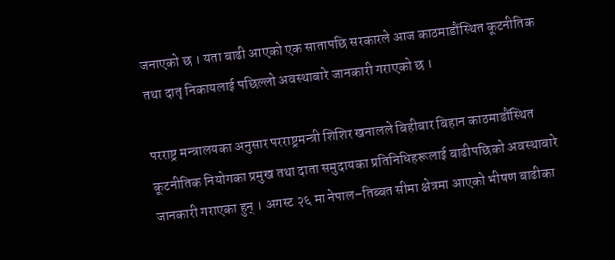जनाएको छ । यता बाढी आएको एक सातापछि सरकारले आज काठमाडौंस्थित कूटनीतिक तथा दातृ निकायलाई पछिल्लो अवस्थाबारे जानकारी गराएको छ ।

परराष्ट्र मन्त्रालयका अनुसार परराष्ट्रमन्त्री शिशिर खनालले बिहीबार बिहान काठमाडौंस्थित कूटनीतिक नियोगका प्रमुख तथा दाता समुदायका प्रतिनिधिहरूलाई बाढीपछिको अवस्थाबारे जानकारी गराएका हुन् । अगस्ट २६ मा नेपाल–तिब्बत सीमा क्षेत्रमा आएको भीषण बाढीका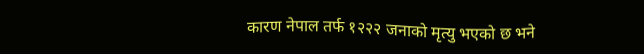कारण नेपाल तर्फ १२२२ जनाको मृत्यु भएको छ भने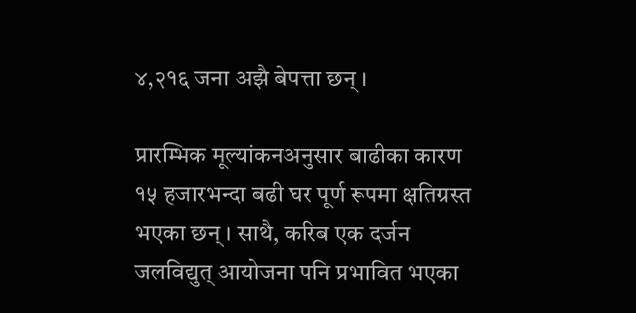४,२१६ जना अझै बेपत्ता छन् ।

प्रारम्भिक मूल्यांकनअनुसार बाढीका कारण १५ हजारभन्दा बढी घर पूर्ण रूपमा क्षतिग्रस्त भएका छन् । साथै, करिब एक दर्जन जलविद्युत् आयोजना पनि प्रभावित भएका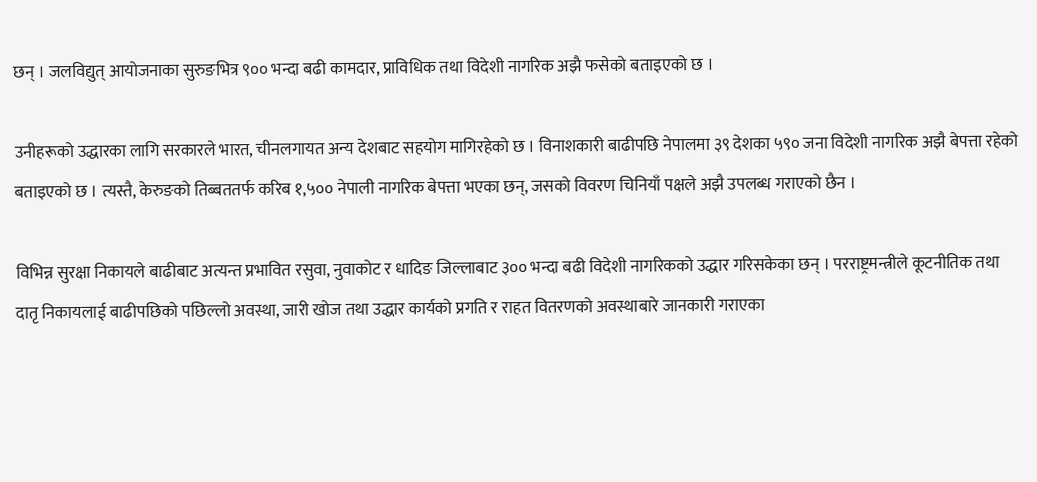छन् । जलविद्युत् आयोजनाका सुरुङभित्र ९०० भन्दा बढी कामदार, प्राविधिक तथा विदेशी नागरिक अझै फसेको बताइएको छ ।

उनीहरूको उद्धारका लागि सरकारले भारत, चीनलगायत अन्य देशबाट सहयोग मागिरहेको छ । विनाशकारी बाढीपछि नेपालमा ३९ देशका ५९० जना विदेशी नागरिक अझै बेपत्ता रहेको बताइएको छ । त्यस्तै, केरुङको तिब्बततर्फ करिब १,५०० नेपाली नागरिक बेपत्ता भएका छन्, जसको विवरण चिनियाँ पक्षले अझै उपलब्ध गराएको छैन ।

विभिन्न सुरक्षा निकायले बाढीबाट अत्यन्त प्रभावित रसुवा, नुवाकोट र धादिङ जिल्लाबाट ३०० भन्दा बढी विदेशी नागरिकको उद्धार गरिसकेका छन् । परराष्ट्रमन्त्रीले कूटनीतिक तथा दातृ निकायलाई बाढीपछिको पछिल्लो अवस्था, जारी खोज तथा उद्धार कार्यको प्रगति र राहत वितरणको अवस्थाबारे जानकारी गराएका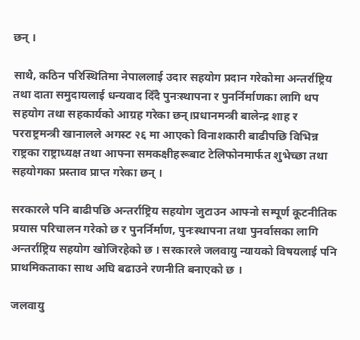छन् ।

साथै, कठिन परिस्थितिमा नेपाललाई उदार सहयोग प्रदान गरेकोमा अन्तर्राष्ट्रिय तथा दाता समुदायलाई धन्यवाद दिँदै पुनःस्थापना र पुनर्निर्माणका लागि थप सहयोग तथा सहकार्यको आग्रह गरेका छन्।प्रधानमन्त्री बालेन्द्र शाह र परराष्ट्रमन्त्री खानालले अगस्ट २६ मा आएको विनाशकारी बाढीपछि विभिन्न राष्ट्रका राष्ट्राध्यक्ष तथा आफ्ना समकक्षीहरूबाट टेलिफोनमार्फत शुभेच्छा तथा सहयोगका प्रस्ताव प्राप्त गरेका छन् ।

सरकारले पनि बाढीपछि अन्तर्राष्ट्रिय सहयोग जुटाउन आफ्नो सम्पूर्ण कूटनीतिक प्रयास परिचालन गरेको छ र पुनर्निर्माण, पुनःस्थापना तथा पुनर्वासका लागि अन्तर्राष्ट्रिय सहयोग खोजिरहेको छ । सरकारले जलवायु न्यायको विषयलाई पनि प्राथमिकताका साथ अघि बढाउने रणनीति बनाएको छ ।

जलवायु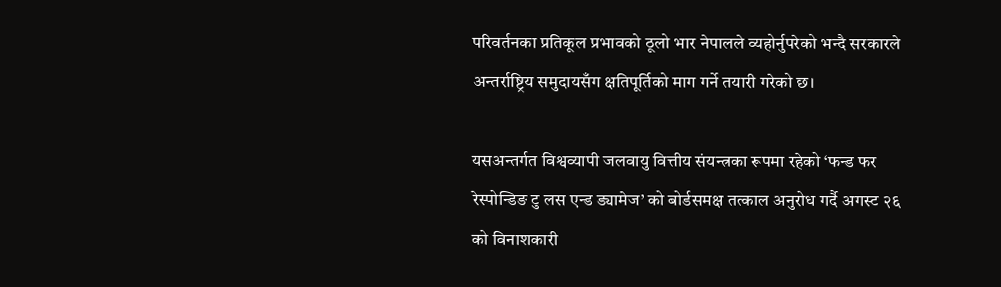परिवर्तनका प्रतिकूल प्रभावको ठूलो भार नेपालले व्यहोर्नुपरेको भन्दै सरकारले अन्तर्राष्ट्रिय समुदायसँग क्षतिपूर्तिको माग गर्ने तयारी गरेको छ।

यसअन्तर्गत विश्वव्यापी जलवायु वित्तीय संयन्त्रका रूपमा रहेको ‘फन्ड फर रेस्पोन्डिङ टु लस एन्ड ड्यामेज’ को बोर्डसमक्ष तत्काल अनुरोध गर्दै अगस्ट २६ को विनाशकारी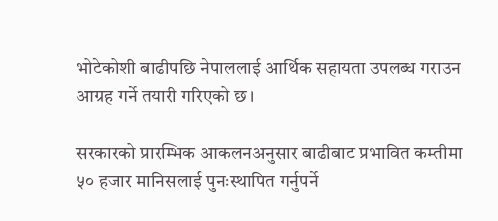भोटेकोशी बाढीपछि नेपाललाई आर्थिक सहायता उपलब्ध गराउन आग्रह गर्ने तयारी गरिएको छ।

सरकारको प्रारम्भिक आकलनअनुसार बाढीबाट प्रभावित कम्तीमा ५० हजार मानिसलाई पुनःस्थापित गर्नुपर्ने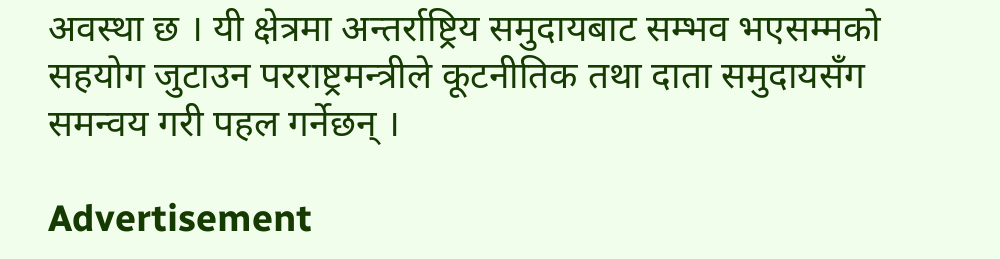अवस्था छ । यी क्षेत्रमा अन्तर्राष्ट्रिय समुदायबाट सम्भव भएसम्मको सहयोग जुटाउन परराष्ट्रमन्त्रीले कूटनीतिक तथा दाता समुदायसँग समन्वय गरी पहल गर्नेछन् ।

Advertisement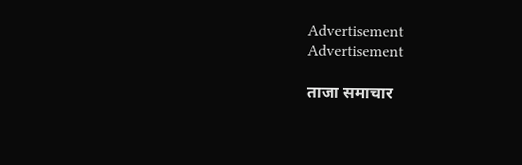Advertisement
Advertisement

ताजा समाचार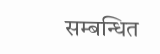सम्बन्धित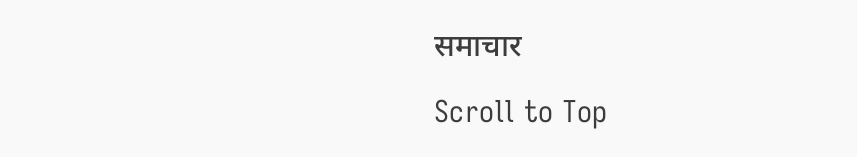समाचार

Scroll to Top